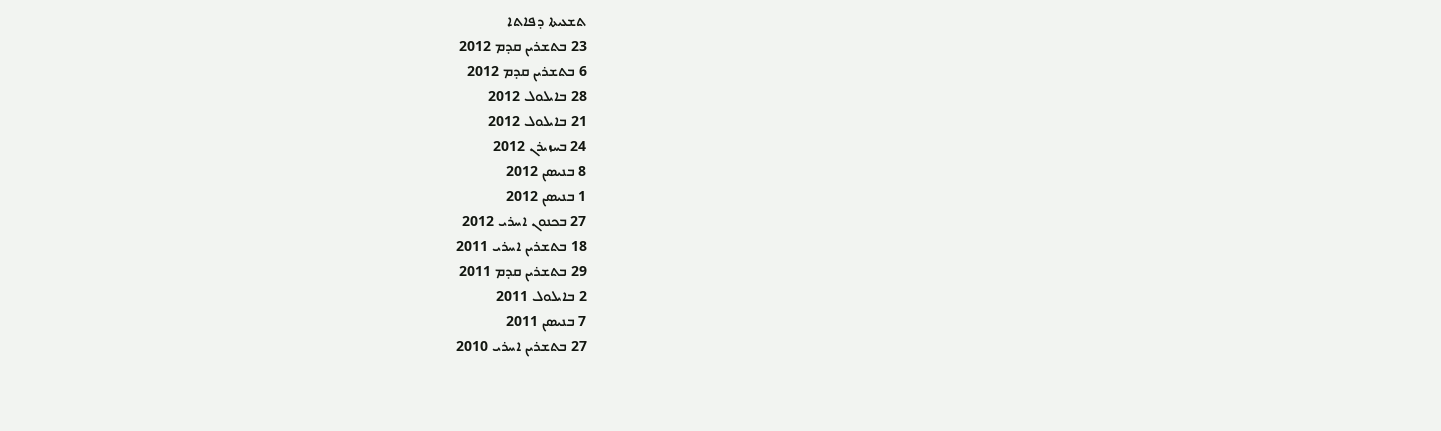ܬܫܥܝܬܐ ܕܦܐܬܐ
23 ܒܬܫܪܝܢ ܩܕܡ 2012
6 ܒܬܫܪܝܢ ܩܕܡ 2012
28 ܒܐܝܠܘܠ 2012
21 ܒܐܝܠܘܠ 2012
24 ܒܚܙܝܪܢ 2012
8 ܒܢܝܣܢ 2012
1 ܒܢܝܣܢ 2012
27 ܒܟܢܘܢ ܐܚܪܝ 2012
18 ܒܬܫܪܝܢ ܐܚܪܝ 2011
29 ܒܬܫܪܝܢ ܩܕܡ 2011
2 ܒܐܝܠܘܠ 2011
7 ܒܢܝܣܢ 2011
27 ܒܬܫܪܝܢ ܐܚܪܝ 2010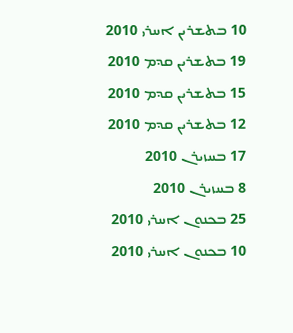10 ܒܬܫܪܝܢ ܐܚܪܝ 2010
19 ܒܬܫܪܝܢ ܩܕܡ 2010
15 ܒܬܫܪܝܢ ܩܕܡ 2010
12 ܒܬܫܪܝܢ ܩܕܡ 2010
17 ܒܚܙܝܪܢ 2010
8 ܒܚܙܝܪܢ 2010
25 ܒܟܢܘܢ ܐܚܪܝ 2010
10 ܒܟܢܘܢ ܐܚܪܝ 2010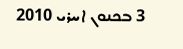3 ܒܟܢܘܢ ܐܚܪܝ 2010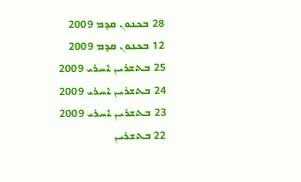28 ܒܟܢܘܢ ܩܕܡ 2009
12 ܒܟܢܘܢ ܩܕܡ 2009
25 ܒܬܫܪܝܢ ܐܚܪܝ 2009
24 ܒܬܫܪܝܢ ܐܚܪܝ 2009
23 ܒܬܫܪܝܢ ܐܚܪܝ 2009
22 ܒܬܫܪܝܢ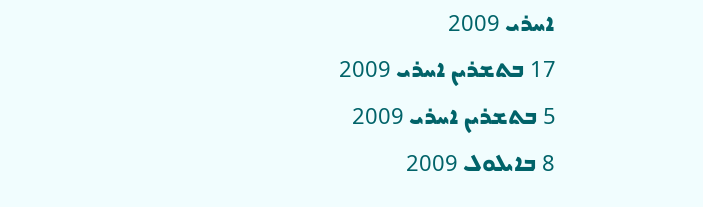ܐܚܪܝ 2009
17 ܒܬܫܪܝܢ ܐܚܪܝ 2009
5 ܒܬܫܪܝܢ ܐܚܪܝ 2009
8 ܒܐܝܠܘܠ 2009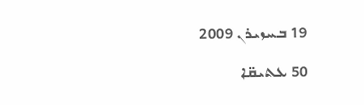19 ܒܚܙܝܪܢ 2009
50 ܥܬܝܩ̈ܐ